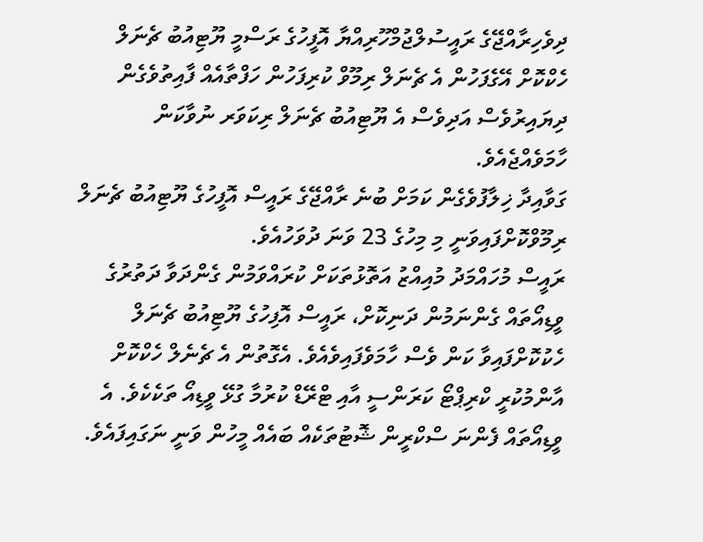ދިވެހިރާއްޖޭގެ ރައީސުލްޖުމްހޫރިއްޔާ އޮފީހުގެ ރަސްމީ ޔޫޓިއުބު ޗެނަލް ހެކްކޮށް އޭގެފަހުން އެ ޗެނަލް ރިމޫވް ކުރިފަހުން ހަފްތާއެއް ފާއިތުވެގެން ދިޔައިރުވެސް އަދިވެސް އެ ޔޫޓިއުބު ޗެނަލް ރިކަވަރ ނުވާކަން ހާމަވެއްޖެއެވެ.
ގަވާއިދާ ޚިލާފުވެގެން ކަމަށް ބުނެ ރާއްޖޭގެ ރައީސް އޮފީހުގެ ޔޫޓިއުބު ޗެނަލް ރިމޫވްކޮށްފައިވަނީ މި މިހުގެ 23 ވަނަ ދުވަހުއެވެ.
ރައީސް މުހައްމަދު މުއިއްޒު އަތޮޅުތަކަށް ކުރައްވަމުން ގެންދަވާ ދަތުރުގެ ވީޑިއޯތައް ގެންނަމުން ދަނިކޮށް، ރައީސް އޮފިހުގެ ޔޫޓިއުބު ޗެނަލް ހެކުކޮށްފައިވާ ކަން ވެސް ހާމަވެފައިވެއެވެ. އެގޮތުން އެ ޗެނެލް ހެކްކޮށް އާންމުކުރީ ކްރިޕްޓޯ ކަރަންސީ އާއި ޓްރޭޑް ކުރުމާ ގުޅޭ ވީޑިއޯ ތަކެކެވެ. އެ ވީޑިއޯތައް ފެންނަ ސްކްރީން ޝޮޓުތަކެއް ބައެއް މީހުން ވަނީ ނަގައިފައެވެ.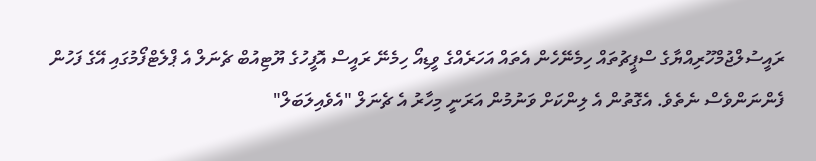ރައީސުލްޖުމްހޫރިއްޔާގެ ސްޕީޗުތައް ހިމެނޭހެން އެތައް އަހަރެއްގެ ވީޑިއޯ ހިމެނޭ ރައީސް އޮފީހުގެ ޔޫޓިއުބް ޗެނަލް އެ ޕްލެޓްފޯމުގައި އޭގެ ފަހުން ފެންނަންވެސް ނެތެވެ. އެގޮތުން އެ ލިންކަށް ވަނުމުން އަރަނީ މިހާރު އެ ޗެނަލް "އެވެއިލަބަލް"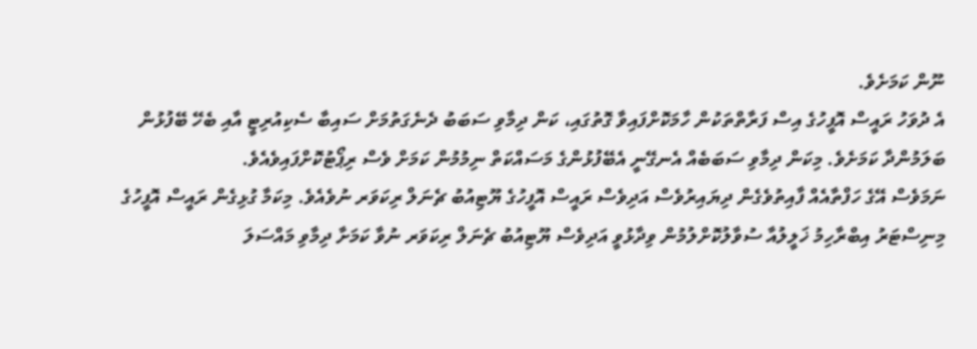ނޫން ކަމަށެވެ.
އެ ދުވަހު ރައީސް އޮފީހުގެ އިސް ފަރާތްތަކުން ހާމަކޮށްފައިވާ ގޮތުގައި، ކަން ދިމާވި ސަބަބު ދެނެގަތުމަށް ސައިބާ ސެކިއުރިޓީ އާއި ބެހޭ ބޭފުޅުން ބަލަމުންދާ ކަމަށެވެ. މިކަން ދިމާވި ސަބަބެއް އެނގޭނީ އެބޭފުޅުންގެ މަސައްކަތް ނިމުމުން ކަމަށް ވެސް ރިޕޯޓުކޮށްފައިވެއެވެ.
ނަމަވެސް އޭގެ ހަފްތާއެއް ފާއިތުވެގެން ދިޔައިރުވެސް އަދިވެސް ރައީސް އޮފީހުގެ ޔޫޓިއުބު ޗެނަލް ރިކަވަރ ނުވެއެވެ. މިކަމާ ގުޅިގެން ރައީސް އޮފީހުގެ މިނިސްޓަރު އިބްރާހިމު ޚަލީލުއާ ސުވާލުކޮށްލުމުން ވިދާޅުވީ އަދިވެސް ޔޫޓިއުބު ޗެނަލް ރިކަވަރ ނުވާ ކަމަށާ ދިމާވި މައްސަލަ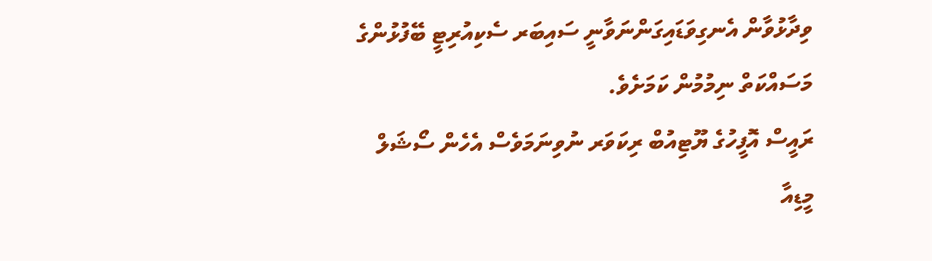ވިދާޅުވާން އެނގިވަޑައިގަންނަވާނީ ސައިބަރ ސެކިއުރިޓީ ބޭފުޅުންގެ މަސައްކަތް ނިމުމުން ކަމަށެވެ.
ރައީސް އޮފީހުގެ ޔޫޓިއުބް ރިކަވަރ ނުވިނަމަވެސް އެހެން ސޯޝަލް މީޑިއާ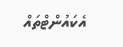އެކައުންޓްތައް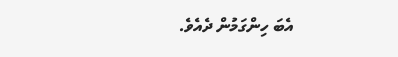އެބަ ހިންގަމުން ދެއެވެ.